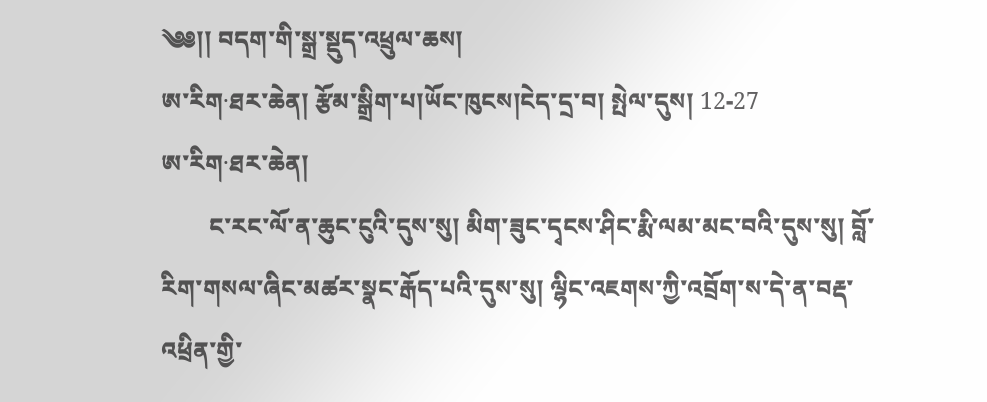༄༅།། བདག་གི་སྒྲ་སྡུད་འཕྲུལ་ཆས།
ཨ་རིག·ཐར་ཆེན། རྩོམ་སྒྲིག་པ།ཡོང་ཁུངས།ངེད་དྲ་བ། སྤེལ་དུས། 12-27
ཨ་རིག·ཐར་ཆེན།
        ང་རང་ལོ་ན་ཆུང་ངུའི་དུས་སུ། མིག་ཟུང་དྭངས་ཤིང་རྨི་ལམ་མང་བའི་དུས་སུ། བློ་རིག་གསལ་ཞིང་མཚར་སྣང་རྒོད་པའི་དུས་སུ། ལྷིང་འཇགས་ཀྱི་འབྲོག་ས་དེ་ན་བརྡ་འཕྲིན་གྱི་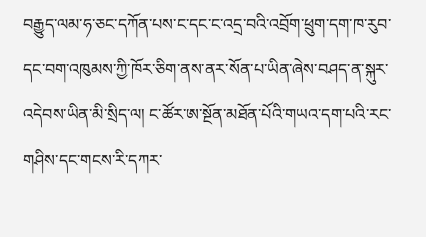བརྒྱུད་ལམ་ཧ་ཅང་དཀོན་པས་ང་དང་ང་འདྲ་བའི་འབྲོག་ཕྲུག་དག་ཁ་རུབ་དང་བག་འཁུམས་ཀྱི་ཁོར་ཅིག་ནས་ནར་སོན་པ་ཡིན་ཞེས་བཤད་ན་སྐུར་འདེབས་ཡིན་མི་སྲིད་ལ། ང་ཚོར་ཨ་སྔོན་མཐོན་པོའི་གཡའ་དག་པའི་རང་གཤིས་དང་གངས་རི་དཀར་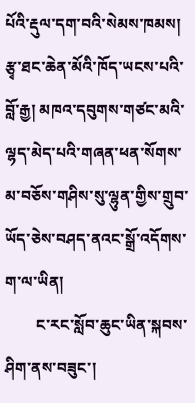པོའི་རྡུལ་དག་བའི་སེམས་ཁམས། རྩྭ་ཐང་ཆེན་མོའི་ཁོད་ཡངས་པའི་བློ་རྒྱ། མཁའ་དབུགས་གཙང་མའི་ལྷད་མེད་པའི་གཞན་ཕན་སོགས་མ་བཅོས་གཤིས་སུ་ལྷུན་གྱིས་གྲུབ་ཡོད་ཅེས་བཤད་ནའང་སྒྲོ་འདོགས་ག་ལ་ཡིན།
        ང་རང་སློབ་ཆུང་ཡིན་སྐབས་ཤིག་ནས་བཟུང་།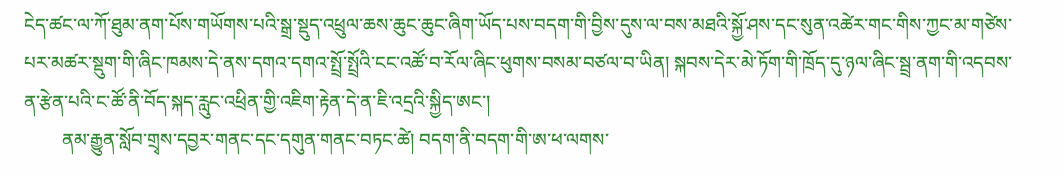ངེད་ཚང་ལ་ཀོ་ཐུམ་ནག་པོས་གཡོགས་པའི་སྒྲ་སྡུད་འཕྲུལ་ཆས་ཆུང་ཆུང་ཞིག་ཡོད་པས་བདག་གི་བྱིས་དུས་ལ་བས་མཐའི་སྐྱོ་ཤས་དང་སུན་འཚེར་གང་གིས་ཀྱང་མ་གཙེས་པར་མཚར་སྡུག་གི་ཞིང་ཁམས་དེ་ནས་དགའ་དགའ་སྤྲོ་སྤྲོའི་ངང་འཚོ་བ་རོལ་ཞིང་ཕུགས་བསམ་བཙལ་བ་ཡིན། སྐབས་དེར་མེ་ཏོག་གི་ཁྲོད་དུ་ཉལ་ཞིང་སྦྲ་ནག་གི་འདབས་ན་རྩེན་པའི་ང་ཚོ་ནི་བོད་སྐད་རླུང་འཕྲིན་གྱི་འཇིག་རྟེན་དེ་ན་ཇི་འདྲའི་སྐྱིད་ཨང་།
        ནམ་རྒྱུན་སློབ་གྲྭས་དབྱར་གནང་དང་དགུན་གནང་བཏང་ཚེ། བདག་ནི་བདག་གི་ཨ་ཕ་ལགས་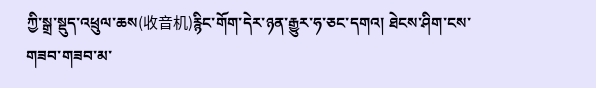ཀྱི་སྒྲ་སྡུད་འཕྲུལ་ཆས(收音机)རྙིང་གོག་དེར་ཉན་རྒྱུར་ཧ་ཅང་དགའ། ཐེངས་ཤིག་ངས་གཟབ་གཟབ་མ་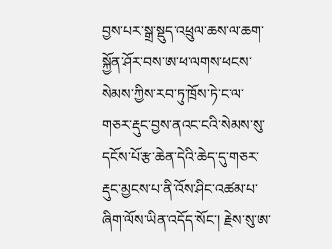བྱས་པར་སྒྲ་སྡུད་འཕྲུལ་ཆས་ལ་ཆག་སྐྱོན་ཤོར་བས་ཨ་ཕ་ལགས་ཕངས་སེམས་ཀྱིས་རབ་ཏུ་ཁྲོས་ཏེ་ང་ལ་གཅར་རྡུང་བྱས་ནའང་ངའི་སེམས་སུ་དངོས་པོ་རྩ་ཆེན་དེའི་ཆེད་དུ་གཅར་རྡུང་མྱངས་པ་ནི་འོས་ཤིང་འཚམ་པ་ཞིག་ལོས་ཡིན་འདོད་སོང་། རྗེས་སུ་ཨ་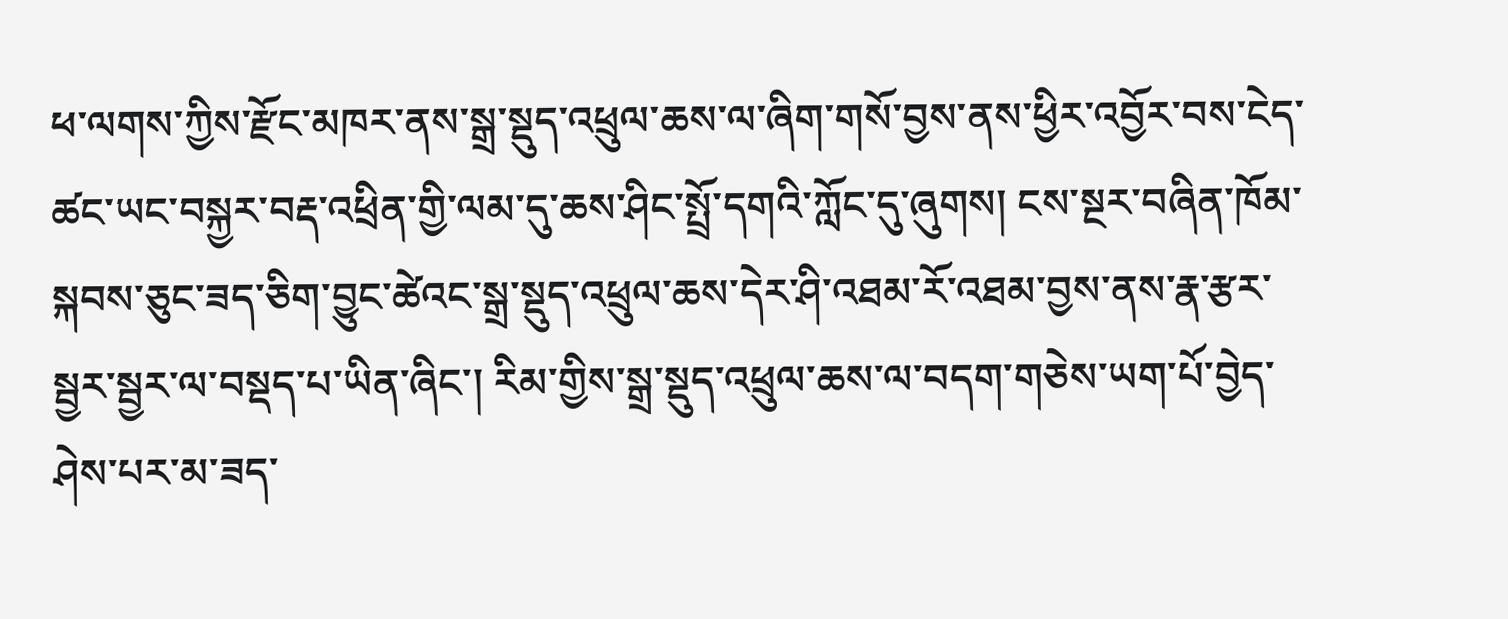ཕ་ལགས་ཀྱིས་རྫོང་མཁར་ནས་སྒྲ་སྡུད་འཕྲུལ་ཆས་ལ་ཞིག་གསོ་བྱས་ནས་ཕྱིར་འབྱོར་བས་ངེད་ཚང་ཡང་བསྐྱར་བརྡ་འཕྲིན་གྱི་ལམ་དུ་ཆས་ཤིང་སྤྲོ་དགའི་ཀློང་དུ་ཞུགས། ངས་སྔར་བཞིན་ཁོམ་སྐབས་ཅུང་ཟད་ཅིག་བྱུང་ཚེའང་སྒྲ་སྡུད་འཕྲུལ་ཆས་དེར་ཤི་འཐམ་རོ་འཐམ་བྱས་ནས་རྣ་རྩར་སྦྱར་སྦྱར་ལ་བསྡད་པ་ཡིན་ཞིང་། རིམ་གྱིས་སྒྲ་སྡུད་འཕྲུལ་ཆས་ལ་བདག་གཅེས་ཡག་པོ་བྱེད་ཤེས་པར་མ་ཟད་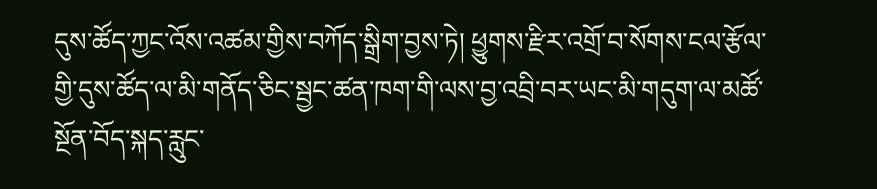དུས་ཚོད་ཀྱང་འོས་འཚམ་གྱིས་བཀོད་སྒྲིག་བྱས་ཏེ། ཕྱུགས་རྫིར་འགྲོ་བ་སོགས་ངལ་རྩོལ་གྱི་དུས་ཚོད་ལ་མི་གནོད་ཅིང་སྦྱང་ཚན་ཁག་གི་ལས་བྱ་འབྲི་བར་ཡང་མི་གདུག་ལ་མཚོ་སྔོན་བོད་སྐད་རླུང་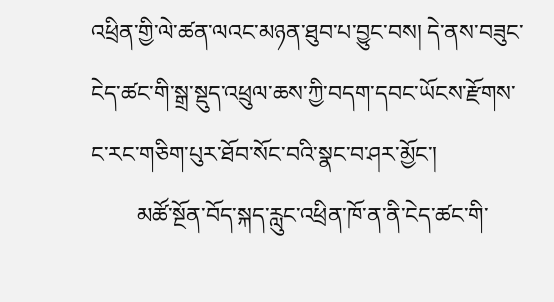འཕྲིན་གྱི་ལེ་ཚན་ལའང་མཉན་ཐུབ་པ་བྱུང་བས། དེ་ནས་བཟུང་ངེད་ཚང་གི་སྒྲ་སྡུད་འཕྲུལ་ཆས་ཀྱི་བདག་དབང་ཡོངས་རྫོགས་ང་རང་གཅིག་པུར་ཐོབ་སོང་བའི་སྣང་བ་ཤར་མྱོང་།
        མཚོ་སྔོན་བོད་སྐད་རླུང་འཕྲིན་ཁོ་ན་ནི་ངེད་ཚང་གི་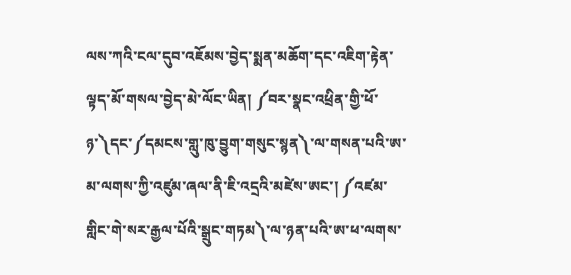ལས་ཀའི་ངལ་དུབ་འཇོམས་བྱེད་སྨན་མཆོག་དང་འཇིག་རྟེན་ལྟད་མོ་གསལ་བྱེད་མེ་ལོང་ཡིན། ༼བར་སྣང་འཕྲིན་གྱི་ཕོ་ཉ་༽དང་༼དམངས་གླུ་ཁུ་བྱུག་གསུང་སྙན༽་ལ་གསན་པའི་ཨ་མ་ལགས་ཀྱི་འཛུམ་ཞལ་ནི་ཇི་འདྲའི་མཛེས་ཨང་། ༼འཛམ་གླིང་གེ་སར་རྒྱལ་པོའི་སྒྲུང་གཏམ༽་ལ་ཉན་པའི་ཨ་ཕ་ལགས་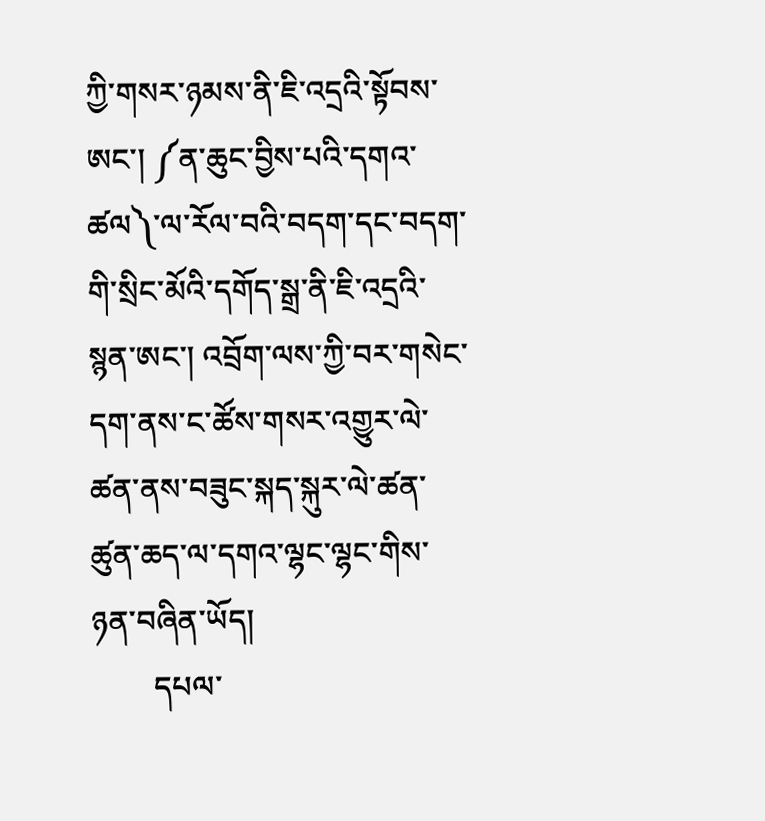ཀྱི་གསར་ཉམས་ནི་ཇི་འདྲའི་སྟོབས་ཨང་། ༼ན་ཆུང་བྱིས་པའི་དགའ་ཚལ༽་ལ་རོལ་བའི་བདག་དང་བདག་གི་སྲིང་མོའི་དགོད་སྒྲ་ནི་ཇི་འདྲའི་སྙན་ཨང་། འབྲོག་ལས་ཀྱི་བར་གསེང་དག་ནས་ང་ཚོས་གསར་འགྱུར་ལེ་ཚན་ནས་བཟུང་སྐད་སྐུར་ལེ་ཚན་ཚུན་ཆད་ལ་དགའ་ལྷང་ལྷང་གིས་ཉན་བཞིན་ཡོད།
        དཔལ་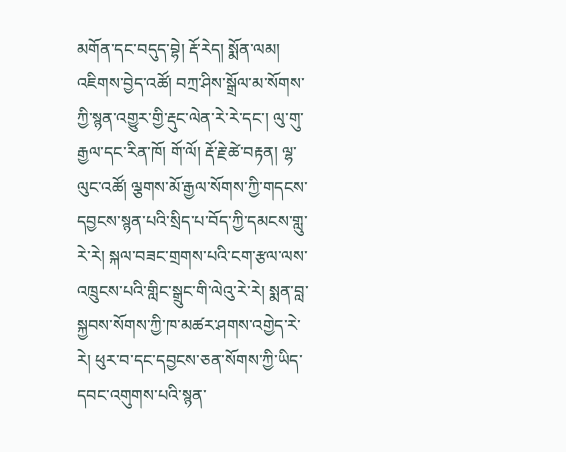མགོན་དང་བདུད་བྷེ། རྡོ་རེད། སྨོན་ལམ། འཇིགས་བྱེད་འཚོ། བཀྲ་ཤིས་སྒྲོལ་མ་སོགས་ཀྱི་སྙན་འགྱུར་གྱི་རྡུང་ལེན་རེ་རེ་དང་། ལུ་གུ་རྒྱལ་དང་རིན་ཁོ། གོ་ལོ། རྡོ་རྗེ་ཚེ་བརྟན། ལྷ་ལུང་འཚོ། ལྕགས་མོ་རྒྱལ་སོགས་ཀྱི་གདངས་དབྱངས་སྙན་པའི་སྲིད་པ་བོད་ཀྱི་དམངས་གླུ་རེ་རེ། སྐལ་བཟང་གྲགས་པའི་ངག་རྩལ་ལས་འཁྲུངས་པའི་གླིང་སྒྲུང་གི་ལེའུ་རེ་རེ། སྨན་བླ་སྐྱབས་སོགས་ཀྱི་ཁ་མཚར་ཤགས་འགྱེད་རེ་རེ། ཕུར་བ་དང་དབྱངས་ཅན་སོགས་ཀྱི་ཡིད་དབང་འགུགས་པའི་སྙན་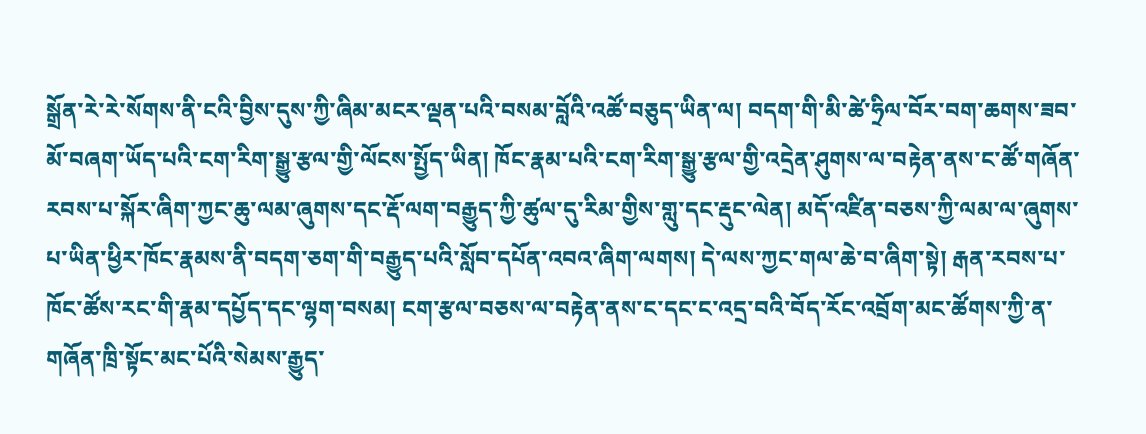སྒྲོན་རེ་རེ་སོགས་ནི་ངའི་བྱིས་དུས་ཀྱི་ཞིམ་མངར་ལྡན་པའི་བསམ་བློའི་འཚོ་བཅུད་ཡིན་ལ། བདག་གི་མི་ཚེ་ཧྲིལ་བོར་བག་ཆགས་ཟབ་མོ་བཞག་ཡོད་པའི་ངག་རིག་སྒྱུ་རྩལ་གྱི་ལོངས་སྤྱོད་ཡིན། ཁོང་རྣམ་པའི་ངག་རིག་སྒྱུ་རྩལ་གྱི་འདྲེན་ཤུགས་ལ་བརྟེན་ནས་ང་ཚོ་གཞོན་རབས་པ་སྐོར་ཞིག་ཀྱང་ཆུ་ལམ་ཞུགས་དང་རྡོ་ལག་བརྒྱུད་ཀྱི་ཚུལ་དུ་རིམ་གྱིས་གླུ་དང་རྡུང་ལེན། མདོ་འཛིན་བཅས་ཀྱི་ལམ་ལ་ཞུགས་པ་ཡིན་ཕྱིར་ཁོང་རྣམས་ནི་བདག་ཅག་གི་བརྒྱུད་པའི་སློབ་དཔོན་འབའ་ཞིག་ལགས། དེ་ལས་ཀྱང་གལ་ཆེ་བ་ཞིག་སྟེ། རྒན་རབས་པ་ཁོང་ཚོས་རང་གི་རྣམ་དཔྱོད་དང་ལྷག་བསམ། ངག་རྩལ་བཅས་ལ་བརྟེན་ནས་ང་དང་ང་འདྲ་བའི་བོད་རོང་འབྲོག་མང་ཚོགས་ཀྱི་ན་གཞོན་ཁྲི་སྟོང་མང་པོའི་སེམས་རྒྱུད་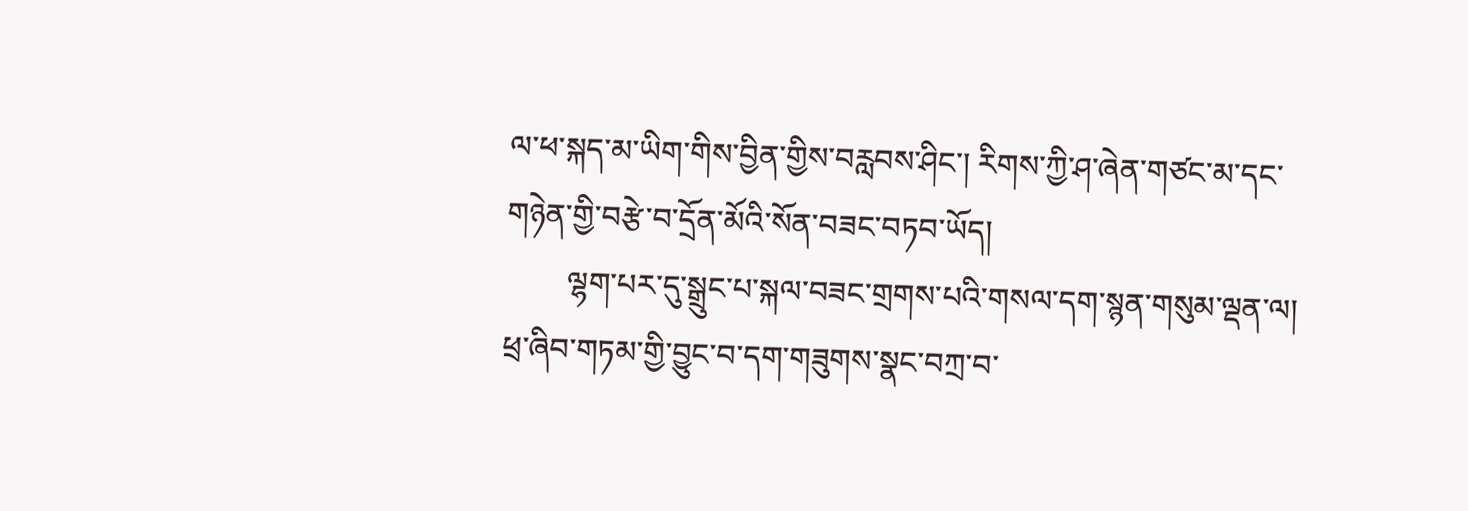ལ་ཕ་སྐད་མ་ཡིག་གིས་བྱིན་གྱིས་བརླབས་ཤིང་། རིགས་ཀྱི་ཤ་ཞེན་གཙང་མ་དང་གཉེན་གྱི་བརྩེ་བ་དྲོན་མོའི་སོན་བཟང་བཏབ་ཡོད།
        ལྷག་པར་དུ་སྒྲུང་པ་སྐལ་བཟང་གྲགས་པའི་གསལ་དག་སྙན་གསུམ་ལྡན་ལ། ཕྲ་ཞིབ་གཏམ་གྱི་བྱུང་བ་དག་གཟུགས་སྣང་བཀྲ་བ་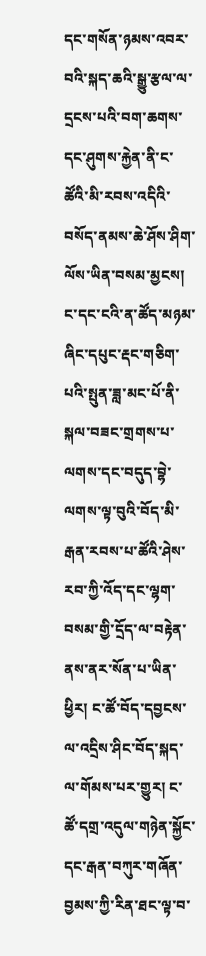དང་གསོན་ཉམས་འབར་བའི་སྐད་ཆའི་སྒྱུ་རྩལ་ལ་དྲངས་པའི་བག་ཆགས་དང་ཤུགས་རྐྱེན་ནི་ང་ཚོའི་མི་རབས་འདིའི་བསོད་ནམས་ཆེ་ཤོས་ཤིག་ལོས་ཡིན་བསམ་མྱངས། ང་དང་ངའི་ན་ཚོད་མཉམ་ཞིང་དཔུང་རྡང་གཅིག་པའི་སྤུན་ཟླ་མང་པོ་ནི་སྐལ་བཟང་གྲགས་པ་ལགས་དང་བདུད་བྷེ་ལགས་ལྟ་བུའི་བོད་མི་རྒན་རབས་པ་ཚོའི་ཤེས་རབ་ཀྱི་འོད་དང་ལྷག་བསམ་གྱི་དྲོད་ལ་བརྟེན་ནས་ནར་སོན་པ་ཡིན་ཕྱིར། ང་ཚོ་བོད་དབྱངས་ལ་འདྲིས་ཤིང་བོད་སྐད་ལ་གོམས་པར་གྱུར། ང་ཚོ་དགྲ་འདུལ་གཉེན་སྐྱོང་དང་རྒན་བཀུར་གཞོན་བྱམས་ཀྱི་རིན་ཐང་ལྟ་བ་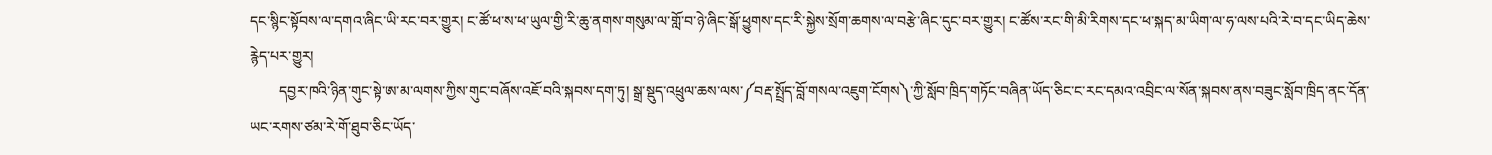དང་སྙིང་སྟོབས་ལ་དགའ་ཞིང་ཡི་རང་བར་གྱུར། ང་ཚོ་ཕ་ས་ཕ་ཡུལ་གྱི་རི་ཆུ་ནགས་གསུམ་ལ་གློ་བ་ཉེ་ཞིང་སྒོ་ཕྱུགས་དང་རི་སྐྱེས་སྲོག་ཆགས་ལ་བརྩེ་ཞིང་དུང་བར་གྱུར། ང་ཚོས་རང་གི་མི་རིགས་དང་ཕ་སྐད་མ་ཡིག་ལ་ཧ་ལས་པའི་རེ་བ་དང་ཡིད་ཆེས་རྙེད་པར་གྱུར།
        དབྱར་ཁའི་ཉིན་གུང་སྟེ་ཨ་མ་ལགས་ཀྱིས་གུང་བཞོས་འཇོ་བའི་སྐབས་དག་ཏུ། སྒྲ་སྡུད་འཕྲུལ་ཆས་ལས་༼བརྡ་སྤྲོད་བློ་གསལ་འཇུག་ངོགས༽་ཀྱི་སློབ་ཁྲིད་གཏོང་བཞིན་ཡོད་ཅིང་ང་རང་དམའ་འབྲིང་ལ་སོན་སྐབས་ནས་བཟུང་སློབ་ཁྲིད་ནང་དོན་ཡང་རགས་ཙམ་རེ་གོ་ཐུབ་ཅིང་ཡོད་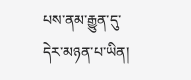པས་ནམ་རྒྱུན་དུ་དེར་མཉན་པ་ཡིན།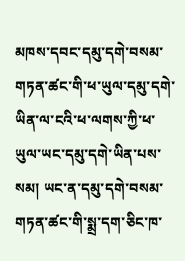མཁས་དབང་དམུ་དགེ་བསམ་གཏན་ཚང་གི་ཕ་ཡུལ་དམུ་དགེ་ཡིན་ལ་ངའི་ཕ་ལགས་ཀྱི་ཕ་ཡུལ་ཡང་དམུ་དགེ་ཡིན་པས་སམ། ཡང་ན་དམུ་དགེ་བསམ་གཏན་ཚང་གི་སྨྲ་དག་ཅིང་ཁ་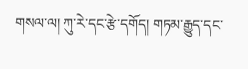གསལ་ལ། ཀུ་རེ་དང་རྩེ་དགོད། གཏམ་རྒྱུད་དང་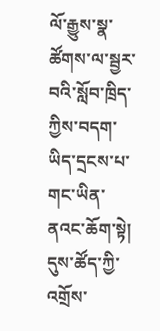ལོ་རྒྱུས་སྣ་ཚོགས་ལ་སྦྱར་བའི་སློབ་ཁྲིད་ཀྱིས་བདག་ཡིད་དྲངས་པ་གང་ཡིན་ནའང་ཆོག་སྟེ། དུས་ཚོད་ཀྱི་འགྲོས་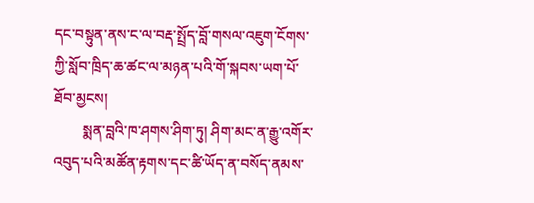དང་བསྟུན་ནས་ང་ལ་བརྡ་སྤྲོད་བློ་གསལ་འཇུག་ངོགས་ཀྱི་སློབ་ཁྲིད་ཆ་ཚང་ལ་མཉན་པའི་གོ་སྐབས་ཡག་པོ་ཐོབ་མྱངས།
        སྨན་བླའི་ཁ་ཤགས་ཤིག་ཏུ། ཤིག་མང་ན་རྒྱུ་འགོར་འབུད་པའི་མཚོན་རྟགས་དང་ཚི་ཡོད་ན་བསོད་ནམས་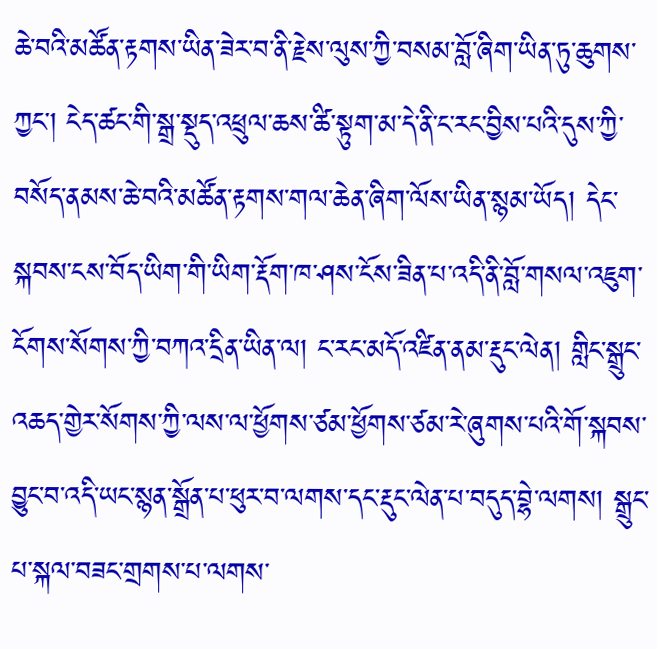ཆེ་བའི་མཚོན་རྟགས་ཡིན་ཟེར་བ་ནི་རྗེས་ལུས་ཀྱི་བསམ་བློ་ཞིག་ཡིན་ཏུ་ཆུགས་ཀྱང་། ངེད་ཚང་གི་སྒྲ་སྡུད་འཕྲུལ་ཆས་ཚི་སྟུག་མ་དེ་ནི་ང་རང་བྱིས་པའི་དུས་ཀྱི་བསོད་ནམས་ཆེ་བའི་མཚོན་རྟགས་གལ་ཆེན་ཞིག་ལོས་ཡིན་སྙམ་ཡོད། དེང་སྐབས་ངས་བོད་ཡིག་གི་ཡིག་རྡོག་ཁ་ཤས་ངོས་ཟིན་པ་འདི་ནི་བློ་གསལ་འཇུག་ངོགས་སོགས་ཀྱི་བཀའ་དྲིན་ཡིན་ལ། ང་རང་མདོ་འཛིན་ནམ་རྡུང་ལེན། གླིང་སྒྲུང་འཆད་གྱེར་སོགས་ཀྱི་ལས་ལ་ཕྱོགས་ཙམ་ཕྱོགས་ཙམ་རེ་ཞུགས་པའི་གོ་སྐབས་བྱུང་བ་འདི་ཡང་སྙན་སྒྲོན་པ་ཕུར་བ་ལགས་དང་རྡུང་ལེན་པ་བདུད་བྷེ་ལགས། སྒྲུང་པ་སྐལ་བཟང་གྲགས་པ་ལགས་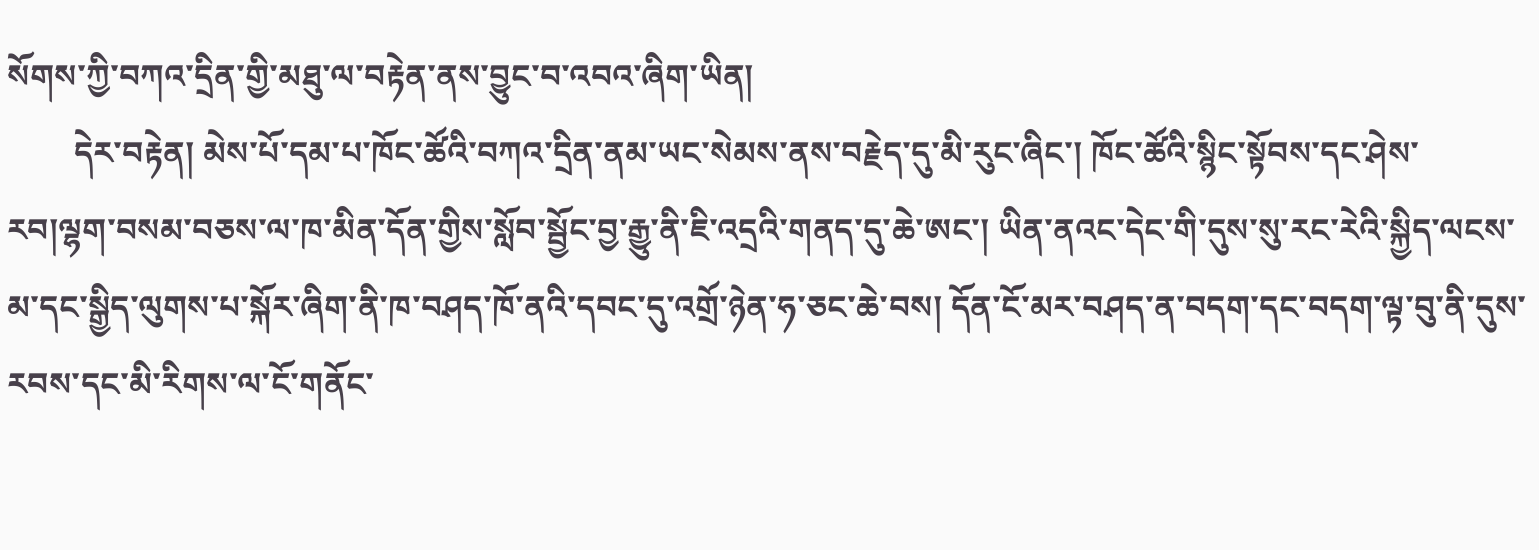སོགས་ཀྱི་བཀའ་དྲིན་གྱི་མཐུ་ལ་བརྟེན་ནས་བྱུང་བ་འབའ་ཞིག་ཡིན།
        དེར་བརྟེན། མེས་པོ་དམ་པ་ཁོང་ཚོའི་བཀའ་དྲིན་ནམ་ཡང་སེམས་ནས་བརྗེད་དུ་མི་རུང་ཞིང་། ཁོང་ཚོའི་སྙིང་སྟོབས་དང་ཤེས་རབ།ལྷག་བསམ་བཅས་ལ་ཁ་མིན་དོན་གྱིས་སློབ་སྦྱོང་བྱ་རྒྱུ་ནི་ཇི་འདྲའི་གནད་དུ་ཆེ་ཨང་། ཡིན་ནའང་དེང་གི་དུས་སུ་རང་རེའི་སྐྱིད་ལངས་མ་དང་སྒྱིད་ལུགས་པ་སྐོར་ཞིག་ནི་ཁ་བཤད་ཁོ་ནའི་དབང་དུ་འགྲོ་ཉེན་ཧ་ཅང་ཆེ་བས། དོན་ངོ་མར་བཤད་ན་བདག་དང་བདག་ལྟ་བུ་ནི་དུས་རབས་དང་མི་རིགས་ལ་ངོ་གནོང་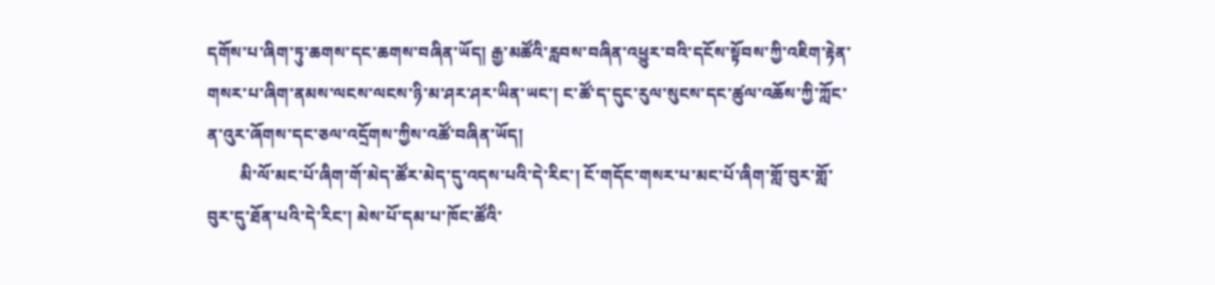དགོས་པ་ཞིག་ཏུ་ཆགས་དང་ཆགས་བཞིན་ཡོད། རྒྱ་མཚོའི་རླབས་བཞིན་འཕྱུར་བའི་དངོས་སྟོབས་ཀྱི་འཇིག་རྟེན་གསར་པ་ཞིག་ནམས་ལངས་ལངས་ཉི་མ་ཤར་ཤར་ཡིན་ཡང་། ང་ཚོ་ད་དུང་རུལ་སུངས་དང་ཚུལ་འཆོས་ཀྱི་ཀློང་ན་འུར་ཞོགས་དང་ཅལ་འདྲོགས་ཀྱིས་འཚོ་བཞིན་ཡོད།
        མི་ལོ་མང་པོ་ཞིག་གོ་མེད་ཚོར་མེད་དུ་འདས་པའི་དེ་རིང་། ངོ་གདོང་གསར་པ་མང་པོ་ཞིག་གློ་བུར་གློ་བུར་དུ་ཐོན་པའི་དེ་རིང་། མེས་པོ་དམ་པ་ཁོང་ཚོའི་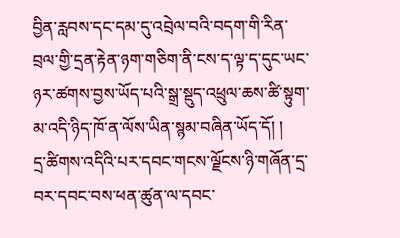བྱིན་རླབས་དང་དམ་དུ་འབྲེལ་བའི་བདག་གི་རིན་བྲལ་གྱི་དྲན་རྟེན་ཉག་གཅིག་ནི་ངས་ད་ལྟ་ད་དུང་ཡང་ཉར་ཚགས་བྱས་ཡོད་པའི་སྒྲ་སྡུད་འཕྲུལ་ཆས་ཚི་སྟུག་མ་འདི་ཉིད་ཁོ་ན་ལོས་ཡིན་སྙམ་བཞིན་ཡོད་དོ། །
དྲ་ཚིགས་འདིའི་པར་དབང་གངས་ལྗོངས་ཉི་གཞོན་དྲ་བར་དབང་བས་ཕན་ཚུན་ལ་དབང་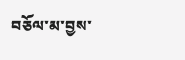བཅོལ་མ་བྱས་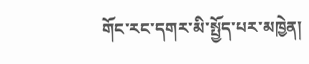གོང་རང་དགར་མི་སྤྱོད་པར་མཁྱེན།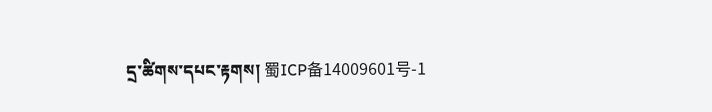དྲ་ཚིགས་དཔང་རྟགས། 蜀ICP备14009601号-1